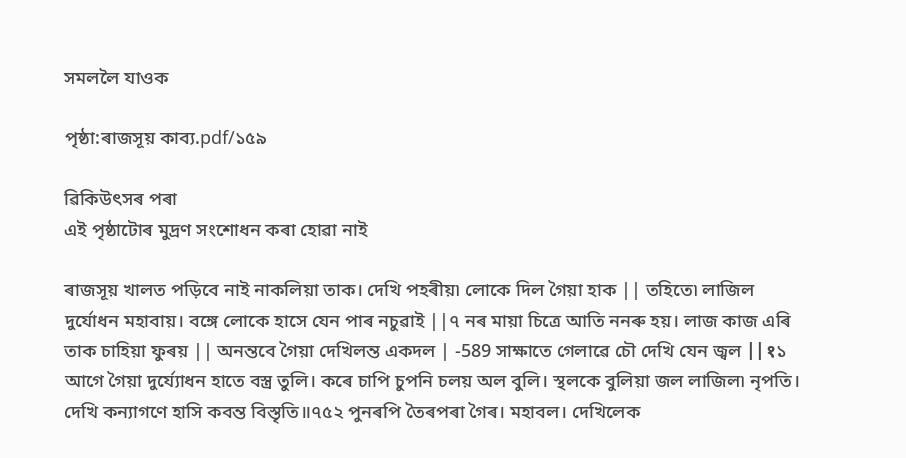সমললৈ যাওক

পৃষ্ঠা:ৰাজসূয় কাব্য.pdf/১৫৯

ৱিকিউৎসৰ পৰা
এই পৃষ্ঠাটোৰ মুদ্ৰণ সংশোধন কৰা হোৱা নাই

ৰাজসূয় খালত পড়িবে নাই নাকলিয়া তাক। দেখি পহৰীয়৷ লোকে দিল গৈয়া হাক || তহিতে৷ লাজিল দুৰ্যোধন মহাবায়। বঙ্গে লোকে হাসে যেন পাৰ নচুৱাই ||৭ নৰ মায়া চিত্ৰে আতি ননৰু হয়। লাজ কাজ এৰি তাক চাহিয়া ফুৰয় || অনন্তবে গৈয়া দেখিলন্ত একদল | -589 সাক্ষাতে গেলাৱে চৌ দেখি যেন জ্বল ||१১ আগে গৈয়া দুৰ্য্যোধন হাতে বস্ত্ৰ তুলি। কৰে চাপি চুপনি চলয় অল বুলি। স্থলকে বুলিয়া জল লাজিল৷ নৃপতি। দেখি কন্যাগণে হাসি কবন্ত বিস্তৃতি॥৭৫২ পুনৰপি তৈৰপৰা গৈৰ। মহাবল। দেখিলেক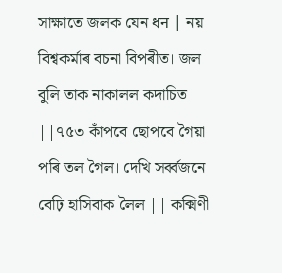সাক্ষাতে জলক যেন ধन | নয় বিশ্বকৰ্মাৰ বচনা বিপৰীত। জল বুলি তাক নাকালল কদাচিত ||৭৫৩ কাঁপবে ছোপবে গৈয়া পৰি তল গৈল। দেখি সৰ্ব্বজনে বেঢ়ি হাসিবাক লৈল || কক্মিণী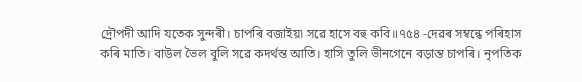দ্ৰৌপদী আদি যতেক সুন্দৰী। চাপৰি বজাইয়৷ সৱে হাসে বহু কবি॥৭৫৪ -দেৱৰ সম্বন্ধে পৰিহাস কৰি মাতি। বাউল ভৈল বুলি সৱে কদৰ্থন্ত আতি। হাসি তুলি ভীনগেনে বড়ান্ত চাপৰি। নৃপতিক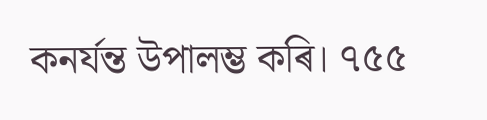কনৰ্যন্ত উপালম্ভ কৰি। ৭৫৫